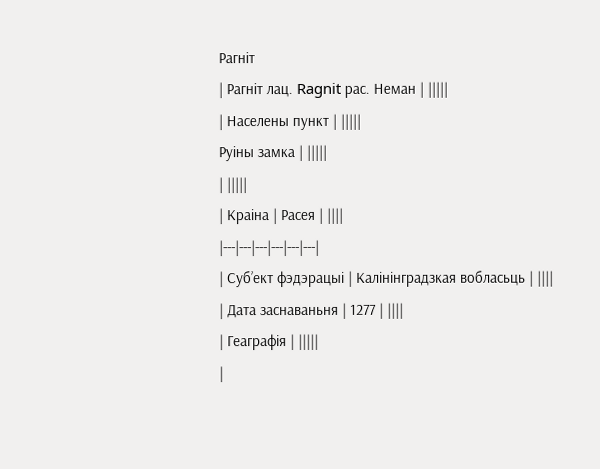Рагніт
| Рагніт лац. Ragnit рас. Неман | |||||
| Населены пункт | |||||
Руіны замка | |||||
| |||||
| Краіна | Расея | ||||
|---|---|---|---|---|---|
| Суб’ект фэдэрацыі | Калінінградзкая вобласьць | ||||
| Дата заснаваньня | 1277 | ||||
| Геаграфія | |||||
|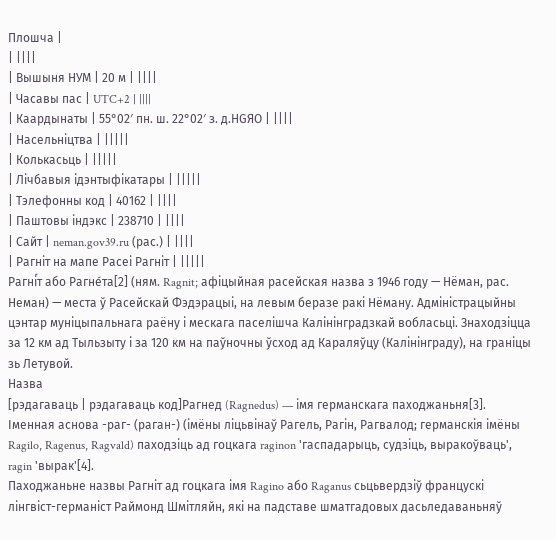Плошча |
| ||||
| Вышыня НУМ | 20 м | ||||
| Часавы пас | UTC+2 | ||||
| Каардынаты | 55°02′ пн. ш. 22°02′ з. д.HGЯO | ||||
| Насельніцтва | |||||
| Колькасьць | |||||
| Лічбавыя ідэнтыфікатары | |||||
| Тэлефонны код | 40162 | ||||
| Паштовы індэкс | 238710 | ||||
| Сайт | neman.gov39.ru (рас.) | ||||
| Рагніт на мапе Расеі Рагніт | |||||
Рагні́т або Рагне́та[2] (ням. Ragnit; афіцыйная расейская назва з 1946 году — Нёман, рас. Неман) — места ў Расейскай Фэдэрацыі, на левым беразе ракі Нёману. Адміністрацыйны цэнтар муніцыпальнага раёну і мескага паселішча Калінінградзкай вобласьці. Знаходзіцца за 12 км ад Тыльзыту і за 120 км на паўночны ўсход ад Караляўцу (Калінінграду), на граніцы зь Летувой.
Назва
[рэдагаваць | рэдагаваць код]Рагнед (Ragnedus) — імя германскага паходжаньня[3]. Іменная аснова -раг- (раган-) (імёны ліцьвінаў Рагель, Рагін, Рагвалод; германскія імёны Ragilo, Ragenus, Ragvald) паходзіць ад гоцкага raginon 'гаспадарыць, судзіць, выракоўваць', ragin 'вырак'[4].
Паходжаньне назвы Рагніт ад гоцкага імя Ragino або Raganus сьцьвердзіў францускі лінгвіст-германіст Раймонд Шмітляйн, які на падставе шматгадовых дасьледаваньняў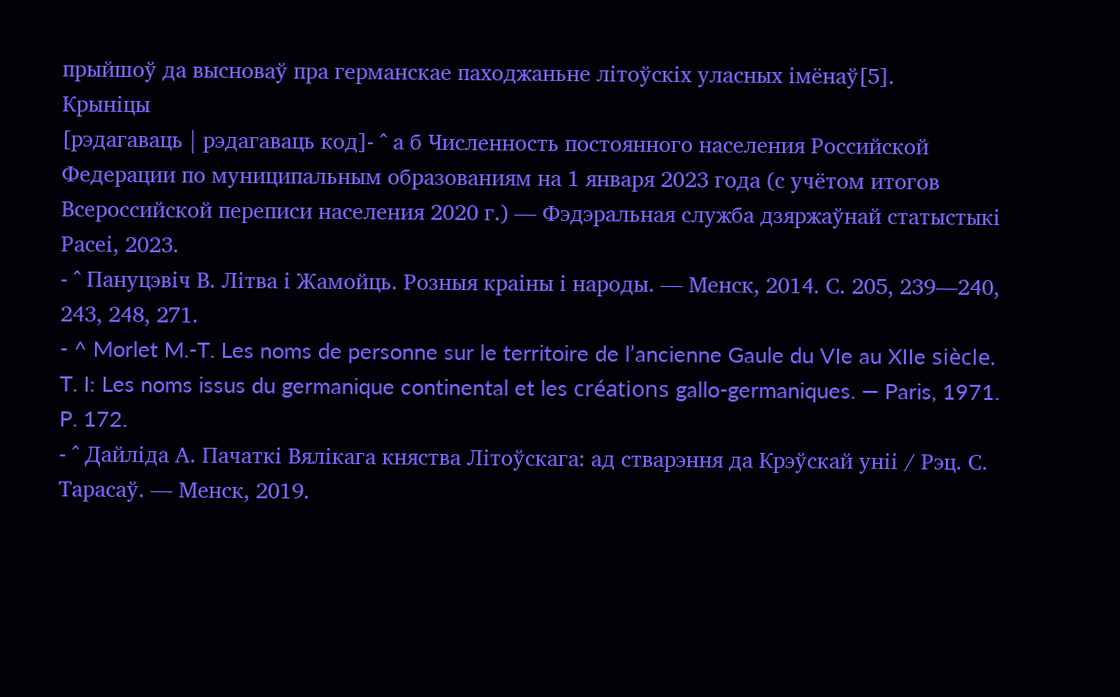прыйшоў да высноваў пра германскае паходжаньне літоўскіх уласных імёнаў[5].
Крыніцы
[рэдагаваць | рэдагаваць код]- ^ а б Численность постоянного населения Российской Федерации по муниципальным образованиям на 1 января 2023 года (с учётом итогов Всероссийской переписи населения 2020 г.) — Фэдэральная служба дзяржаўнай статыстыкі Расеі, 2023.
- ^ Пануцэвіч В. Літва і Жамойць. Розныя краіны і народы. — Менск, 2014. С. 205, 239—240, 243, 248, 271.
- ^ Morlet M.-T. Les noms de personne sur le territoire de l’ancienne Gaule du VIe au XIIe siècle. T. I: Les noms issus du germanique continental et les créations gallo-germaniques. — Paris, 1971. P. 172.
- ^ Дайліда А. Пачаткі Вялікага княства Літоўскага: ад стварэння да Крэўскай уніі / Рэц. С. Тарасаў. — Менск, 2019.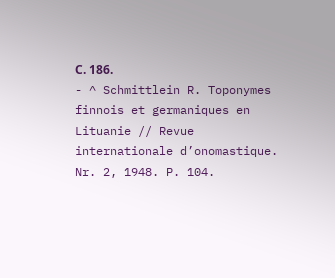С. 186.
- ^ Schmittlein R. Toponymes finnois et germaniques en Lituanie // Revue internationale d’onomastique. Nr. 2, 1948. P. 104.